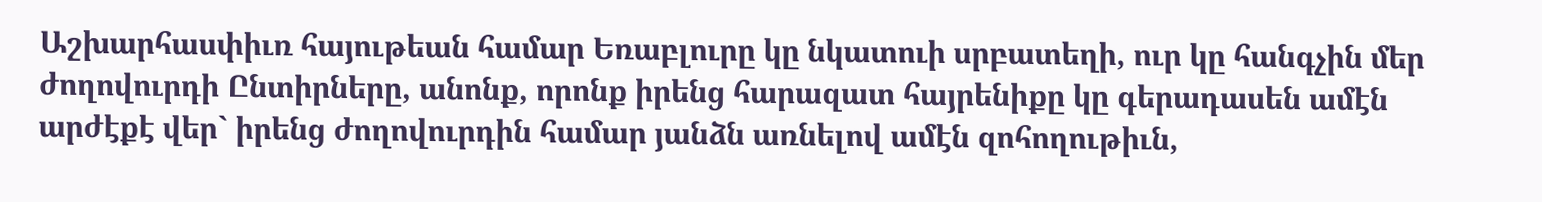Աշխարհասփիւռ հայութեան համար Եռաբլուրը կը նկատուի սրբատեղի, ուր կը հանգչին մեր ժողովուրդի Ընտիրները, անոնք, որոնք իրենց հարազատ հայրենիքը կը գերադասեն ամէն արժէքէ վեր` իրենց ժողովուրդին համար յանձն առնելով ամէն զոհողութիւն,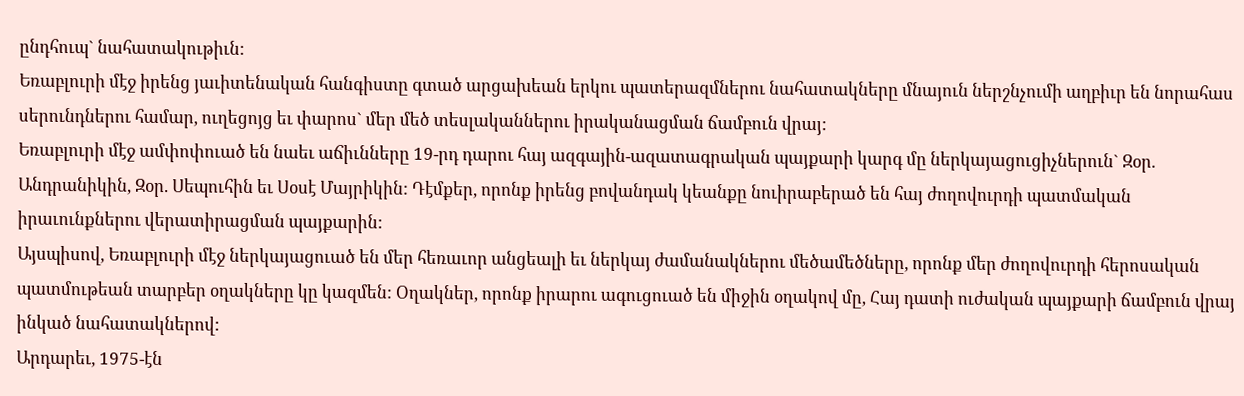ընդհուպ` նահատակութիւն:
Եռաբլուրի մէջ իրենց յաւիտենական հանգիստը գտած արցախեան երկու պատերազմներու նահատակները մնայուն ներշնչումի աղբիւր են նորահաս սերունդներու համար, ուղեցոյց եւ փարոս` մեր մեծ տեսլականներու իրականացման ճամբուն վրայ:
Եռաբլուրի մէջ ամփոփուած են նաեւ աճիւնները 19-րդ դարու հայ ազգային-ազատագրական պայքարի կարգ մը ներկայացուցիչներուն` Զօր. Անդրանիկին, Զօր. Սեպուհին եւ Սօսէ Մայրիկին: Դէմքեր, որոնք իրենց բովանդակ կեանքը նուիրաբերած են հայ ժողովուրդի պատմական իրաւունքներու վերատիրացման պայքարին:
Այսպիսով, Եռաբլուրի մէջ ներկայացուած են մեր հեռաւոր անցեալի եւ ներկայ ժամանակներու մեծամեծները, որոնք մեր ժողովուրդի հերոսական պատմութեան տարբեր օղակները կը կազմեն: Օղակներ, որոնք իրարու ագուցուած են միջին օղակով մը, Հայ դատի ուժական պայքարի ճամբուն վրայ ինկած նահատակներով:
Արդարեւ, 1975-էն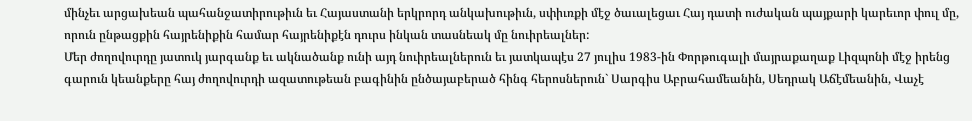մինչեւ արցախեան պահանջատիրութիւն եւ Հայաստանի երկրորդ անկախութիւն, սփիւռքի մէջ ծաւալեցաւ Հայ դատի ուժական պայքարի կարեւոր փուլ մը, որուն ընթացքին հայրենիքին համար հայրենիքէն դուրս ինկան տասնեակ մը նուիրեալներ:
Մեր ժողովուրդը յատուկ յարգանք եւ ակնածանք ունի այդ նուիրեալներուն եւ յատկապէս 27 յուլիս 1983-ին Փորթուգալի մայրաքաղաք Լիզպոնի մէջ իրենց գարուն կեանքերը հայ ժողովուրդի ազատութեան բագինին ընծայաբերած հինգ հերոսներուն` Սարգիս Աբրահամեանին, Սեդրակ Աճէմեանին, Վաչէ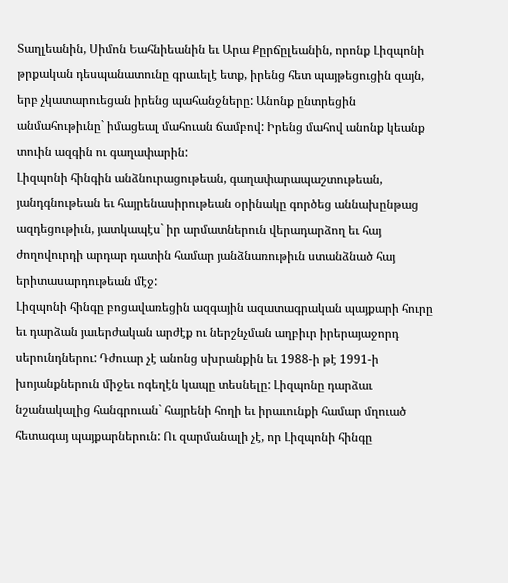Տաղլեանին, Սիմոն Եահնիեանին եւ Արա Քըրճըլեանին, որոնք Լիզպոնի թրքական դեսպանատունը գրաւելէ ետք, իրենց հետ պայթեցուցին զայն, երբ չկատարուեցան իրենց պահանջները: Անոնք ընտրեցին անմահութիւնը` իմացեալ մահուան ճամբով: Իրենց մահով անոնք կեանք տուին ազգին ու գաղափարին:
Լիզպոնի հինգին անձնուրացութեան, գաղափարապաշտութեան, յանդգնութեան եւ հայրենասիրութեան օրինակը գործեց աննախընթաց ազդեցութիւն, յատկապէս` իր արմատներուն վերադարձող եւ հայ ժողովուրդի արդար դատին համար յանձնառութիւն ստանձնած հայ երիտասարդութեան մէջ:
Լիզպոնի հինգը բոցավառեցին ազգային ազատագրական պայքարի հուրը եւ դարձան յաւերժական արժէք ու ներշնչման աղբիւր իրերայաջորդ սերունդներու: Դժուար չէ անոնց սխրանքին եւ 1988-ի թէ 1991-ի խոյանքներուն միջեւ ոգեղէն կապը տեսնելը: Լիզպոնը դարձաւ նշանակալից հանգրուան` հայրենի հողի եւ իրաւունքի համար մղուած հետագայ պայքարներուն: Ու զարմանալի չէ, որ Լիզպոնի հինգը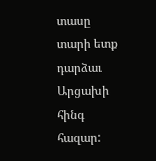տասը տարի ետք դարձաւ Արցախի հինգ հազար: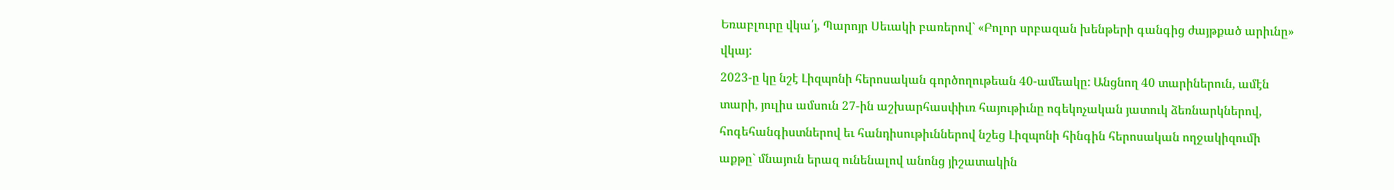Եռաբլուրը վկա՛յ, Պարոյր Սեւակի բառերով` «Բոլոր սրբազան խենթերի գանգից ժայթքած արիւնը» վկայ:
2023-ը կը նշէ Լիզպոնի հերոսական գործողութեան 40-ամեակը: Անցնող 40 տարիներուն, ամէն տարի, յուլիս ամսուն 27-ին աշխարհասփիւռ հայութիւնը ոգեկոչական յատուկ ձեռնարկներով, հոգեհանգիստներով եւ հանդիսութիւններով նշեց Լիզպոնի հինգին հերոսական ողջակիզումի աքթը` մնայուն երազ ունենալով անոնց յիշատակին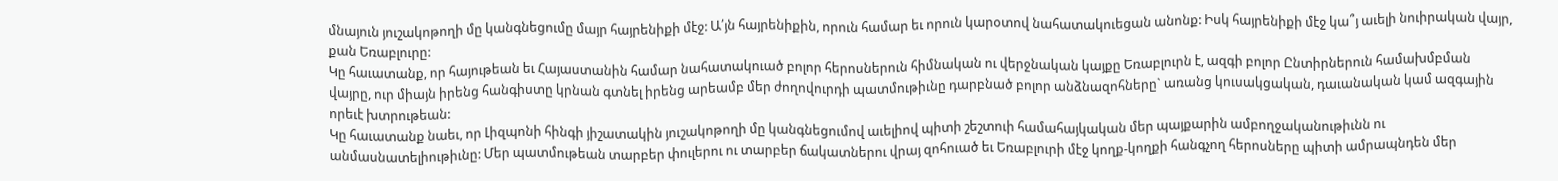մնայուն յուշակոթողի մը կանգնեցումը մայր հայրենիքի մէջ: Ա՛յն հայրենիքին, որուն համար եւ որուն կարօտով նահատակուեցան անոնք: Իսկ հայրենիքի մէջ կա՞յ աւելի նուիրական վայր, քան Եռաբլուրը:
Կը հաւատանք, որ հայութեան եւ Հայաստանին համար նահատակուած բոլոր հերոսներուն հիմնական ու վերջնական կայքը Եռաբլուրն է, ազգի բոլոր Ընտիրներուն համախմբման վայրը, ուր միայն իրենց հանգիստը կրնան գտնել իրենց արեամբ մեր ժողովուրդի պատմութիւնը դարբնած բոլոր անձնազոհները` առանց կուսակցական, դաւանական կամ ազգային որեւէ խտրութեան:
Կը հաւատանք նաեւ, որ Լիզպոնի հինգի յիշատակին յուշակոթողի մը կանգնեցումով աւելիով պիտի շեշտուի համահայկական մեր պայքարին ամբողջականութիւնն ու անմասնատելիութիւնը: Մեր պատմութեան տարբեր փուլերու ու տարբեր ճակատներու վրայ զոհուած եւ Եռաբլուրի մէջ կողք-կողքի հանգչող հերոսները պիտի ամրապնդեն մեր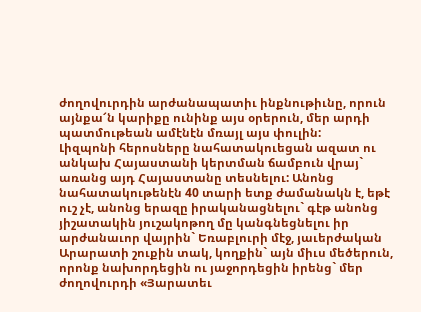ժողովուրդին արժանապատիւ ինքնութիւնը, որուն այնքա՜ն կարիքը ունինք այս օրերուն, մեր արդի պատմութեան ամէնէն մռայլ այս փուլին:
Լիզպոնի հերոսները նահատակուեցան ազատ ու անկախ Հայաստանի կերտման ճամբուն վրայ` առանց այդ Հայաստանը տեսնելու: Անոնց նահատակութենէն 40 տարի ետք ժամանակն է, եթէ ուշ չէ, անոնց երազը իրականացնելու` գէթ անոնց յիշատակին յուշակոթող մը կանգնեցնելու իր արժանաւոր վայրին` Եռաբլուրի մէջ, յաւերժական Արարատի շուքին տակ, կողքին` այն միւս մեծերուն, որոնք նախորդեցին ու յաջորդեցին իրենց` մեր ժողովուրդի «Յարատեւ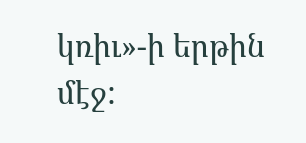կռիւ»-ի երթին մէջ: